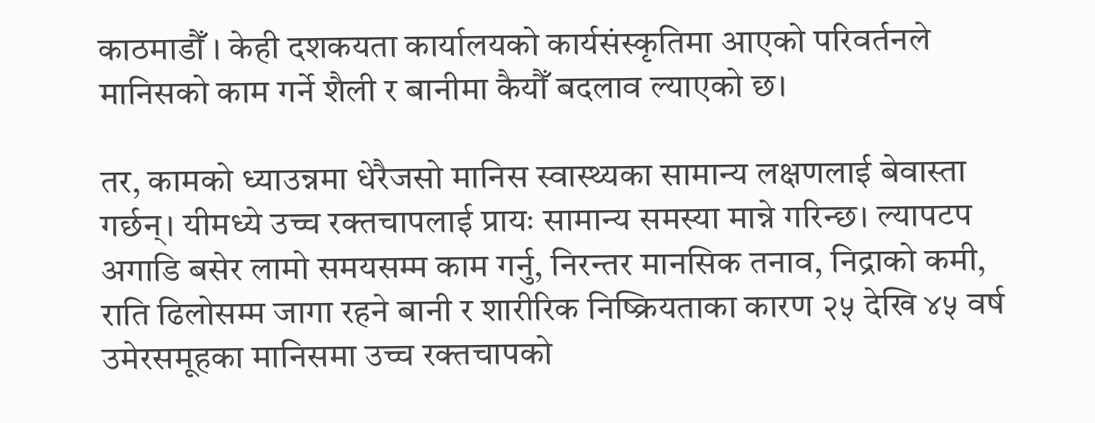काठमाडौँ । केही दशकयता कार्यालयको कार्यसंस्कृतिमा आएको परिवर्तनले मानिसको काम गर्ने शैली र बानीमा कैयौँ बदलाव ल्याएको छ।

तर, कामको ध्याउन्नमा धेरैजसो मानिस स्वास्थ्यका सामान्य लक्षणलाई बेवास्ता गर्छन्। यीमध्ये उच्च रक्तचापलाई प्रायः सामान्य समस्या मान्ने गरिन्छ। ल्यापटप अगाडि बसेर लामो समयसम्म काम गर्नु, निरन्तर मानसिक तनाव, निद्राको कमी, राति ढिलोसम्म जागा रहने बानी र शारीरिक निष्क्रियताका कारण २५ देखि ४५ वर्ष उमेरसमूहका मानिसमा उच्च रक्तचापको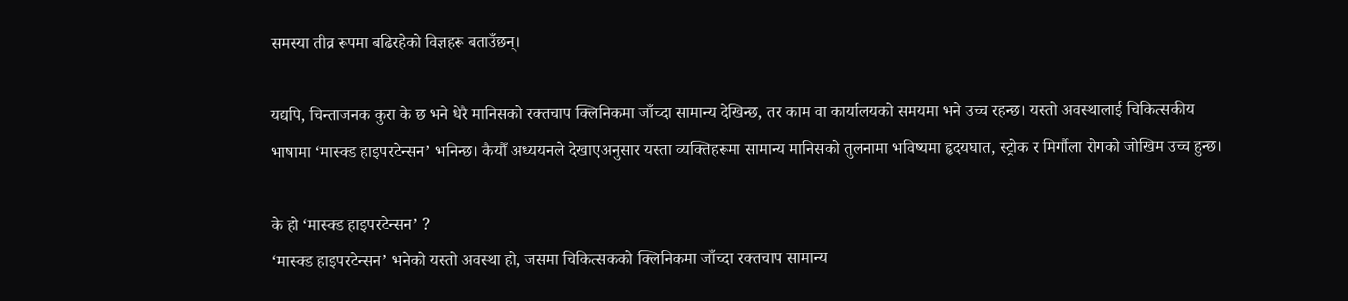समस्या तीव्र रूपमा बढिरहेको विज्ञहरू बताउँछन्।

यद्यपि, चिन्ताजनक कुरा के छ भने धेरै मानिसको रक्तचाप क्लिनिकमा जाँच्दा सामान्य देखिन्छ, तर काम वा कार्यालयको समयमा भने उच्च रहन्छ। यस्तो अवस्थालाई चिकित्सकीय भाषामा ‘मास्क्ड हाइपरटेन्सन’ भनिन्छ। कैयौँ अध्ययनले देखाएअनुसार यस्ता व्यक्तिहरूमा सामान्य मानिसको तुलनामा भविष्यमा हृदयघात, स्ट्रोक र मिर्गौला रोगको जोखिम उच्च हुन्छ।

के हो ‘मास्क्ड हाइपरटेन्सन’ ?
‘मास्क्ड हाइपरटेन्सन’ भनेको यस्तो अवस्था हो, जसमा चिकित्सकको क्लिनिकमा जाँच्दा रक्तचाप सामान्य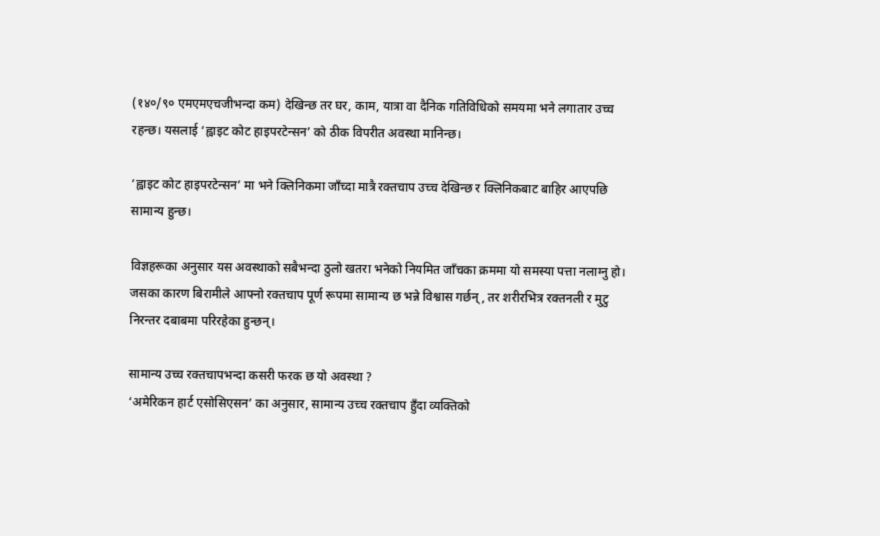(१४०/९० एमएमएचजीभन्दा कम) देखिन्छ तर घर, काम, यात्रा वा दैनिक गतिविधिको समयमा भने लगातार उच्च रहन्छ। यसलाई ‘ह्वाइट कोट हाइपरटेन्सन’ को ठीक विपरीत अवस्था मानिन्छ।

‘ह्वाइट कोट हाइपरटेन्सन’ मा भने क्लिनिकमा जाँच्दा मात्रै रक्तचाप उच्च देखिन्छ र क्लिनिकबाट बाहिर आएपछि सामान्य हुन्छ।

विज्ञहरूका अनुसार यस अवस्थाको सबैभन्दा ठुलो खतरा भनेको नियमित जाँचका क्रममा यो समस्या पत्ता नलाग्नु हो। जसका कारण बिरामीले आफ्नो रक्तचाप पूर्ण रूपमा सामान्य छ भन्ने विश्वास गर्छन्, तर शरीरभित्र रक्तनली र मुटु निरन्तर दबाबमा परिरहेका हुन्छन्।

सामान्य उच्च रक्तचापभन्दा कसरी फरक छ यो अवस्था ?
‘अमेरिकन हार्ट एसोसिएसन’ का अनुसार, सामान्य उच्च रक्तचाप हुँदा व्यक्तिको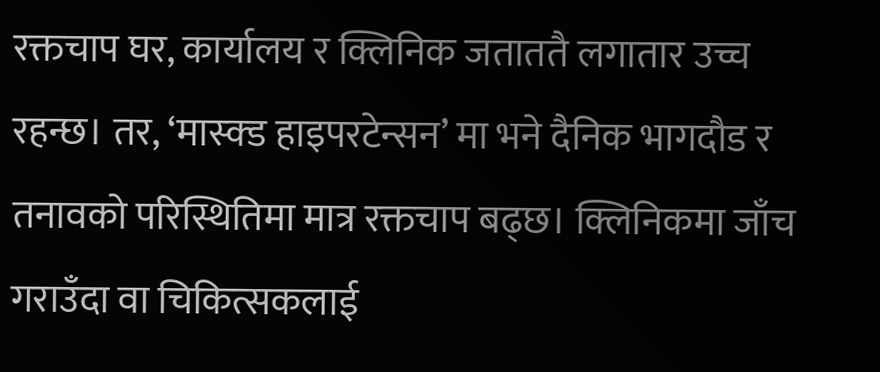रक्तचाप घर, कार्यालय र क्लिनिक जताततै लगातार उच्च रहन्छ। तर, ‘मास्क्ड हाइपरटेन्सन’ मा भने दैनिक भागदौड र तनावको परिस्थितिमा मात्र रक्तचाप बढ्छ। क्लिनिकमा जाँच गराउँदा वा चिकित्सकलाई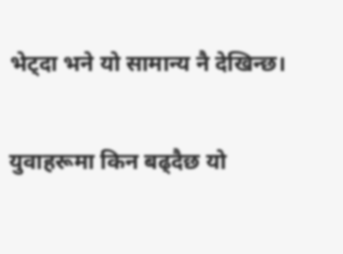भेट्दा भने यो सामान्य नै देखिन्छ।

युवाहरूमा किन बढ्दैछ यो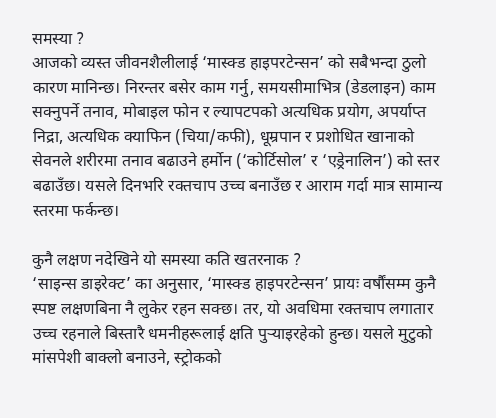समस्या ?
आजको व्यस्त जीवनशैलीलाई ‘मास्क्ड हाइपरटेन्सन’ को सबैभन्दा ठुलो कारण मानिन्छ। निरन्तर बसेर काम गर्नु, समयसीमाभित्र (डेडलाइन) काम सक्नुपर्ने तनाव, मोबाइल फोन र ल्यापटपको अत्यधिक प्रयोग, अपर्याप्त निद्रा, अत्यधिक क्याफिन (चिया/कफी), धूम्रपान र प्रशोधित खानाको सेवनले शरीरमा तनाव बढाउने हर्मोन (‘कोर्टिसोल’ र ‘एड्रेनालिन’) को स्तर बढाउँछ। यसले दिनभरि रक्तचाप उच्च बनाउँछ र आराम गर्दा मात्र सामान्य स्तरमा फर्कन्छ।

कुनै लक्षण नदेखिने यो समस्या कति खतरनाक ?
‘साइन्स डाइरेक्ट’ का अनुसार, ‘मास्क्ड हाइपरटेन्सन’ प्रायः वर्षौंसम्म कुनै स्पष्ट लक्षणबिना नै लुकेर रहन सक्छ। तर, यो अवधिमा रक्तचाप लगातार उच्च रहनाले बिस्तारै धमनीहरूलाई क्षति पुर्‍याइरहेको हुन्छ। यसले मुटुको मांसपेशी बाक्लो बनाउने, स्ट्रोकको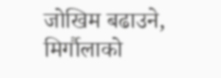जोखिम बढाउने, मिर्गौलाको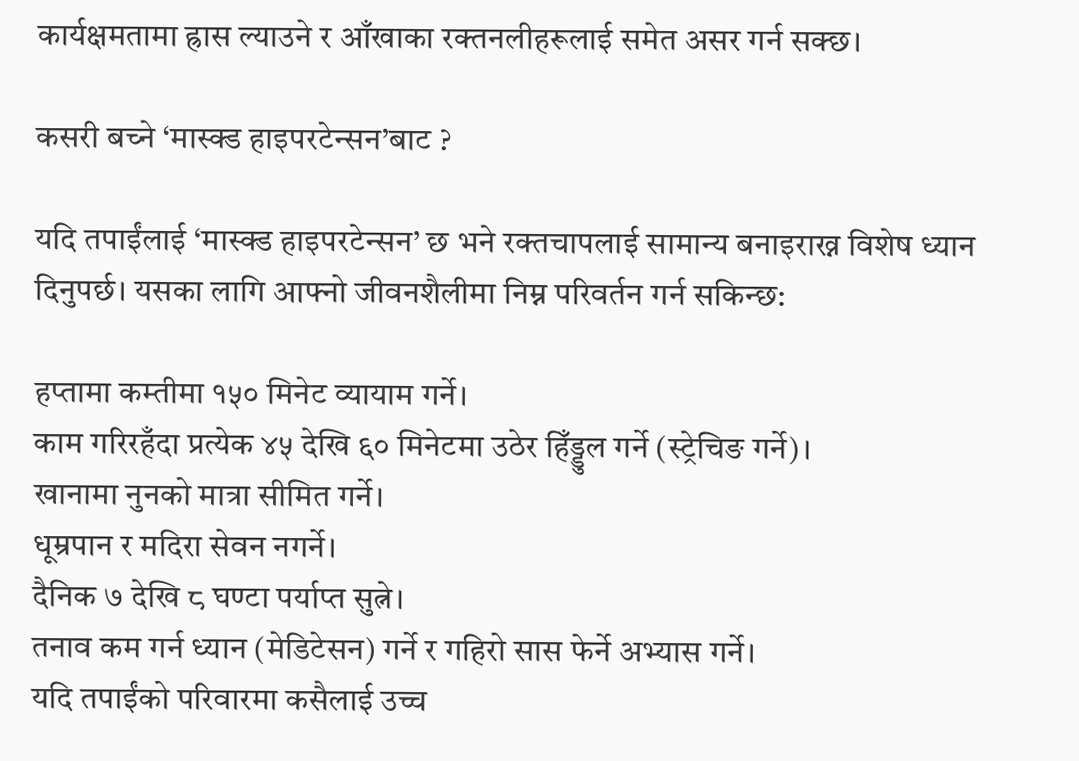कार्यक्षमतामा ह्रास ल्याउने र आँखाका रक्तनलीहरूलाई समेत असर गर्न सक्छ।

कसरी बच्ने ‘मास्क्ड हाइपरटेन्सन’बाट ?

यदि तपाईंलाई ‘मास्क्ड हाइपरटेन्सन’ छ भने रक्तचापलाई सामान्य बनाइराख्न विशेष ध्यान दिनुपर्छ। यसका लागि आफ्नो जीवनशैलीमा निम्न परिवर्तन गर्न सकिन्छ:

हप्तामा कम्तीमा १५० मिनेट व्यायाम गर्ने।
काम गरिरहँदा प्रत्येक ४५ देखि ६० मिनेटमा उठेर हिँड्डुल गर्ने (स्ट्रेचिङ गर्ने)।
खानामा नुनको मात्रा सीमित गर्ने।
धूम्रपान र मदिरा सेवन नगर्ने।
दैनिक ७ देखि ८ घण्टा पर्याप्त सुत्ने।
तनाव कम गर्न ध्यान (मेडिटेसन) गर्ने र गहिरो सास फेर्ने अभ्यास गर्ने।
यदि तपाईंको परिवारमा कसैलाई उच्च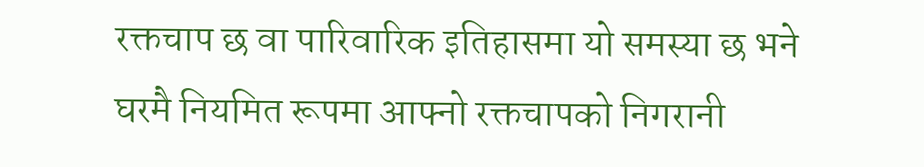रक्तचाप छ वा पारिवारिक इतिहासमा यो समस्या छ भने घरमै नियमित रूपमा आफ्नो रक्तचापको निगरानी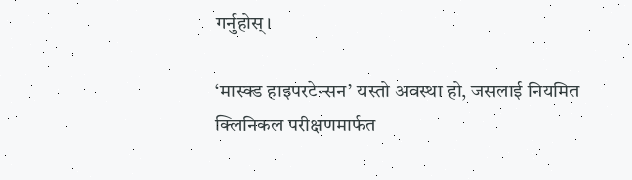गर्नुहोस्।

‘मास्क्ड हाइपरटेन्सन’ यस्तो अवस्था हो, जसलाई नियमित क्लिनिकल परीक्षणमार्फत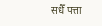सधैँ पत्ता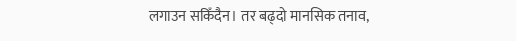लगाउन सकिँदैन। तर बढ्दो मानसिक तनाव,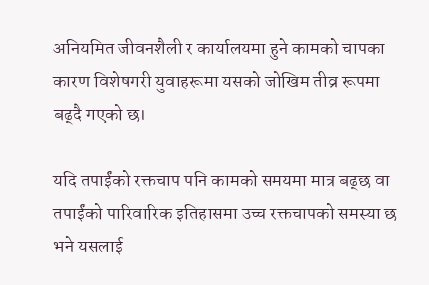अनियमित जीवनशैली र कार्यालयमा हुने कामको चापका कारण विशेषगरी युवाहरूमा यसको जोखिम तीव्र रूपमा बढ्दै गएको छ।

यदि तपाईंको रक्तचाप पनि कामको समयमा मात्र बढ्छ वा तपाईंको पारिवारिक इतिहासमा उच्च रक्तचापको समस्या छ भने यसलाई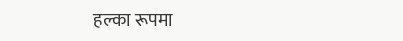हल्का रूपमा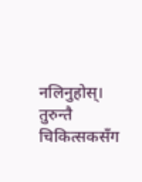नलिनुहोस्। तुरुन्तै चिकित्सकसँग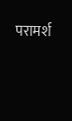परामर्श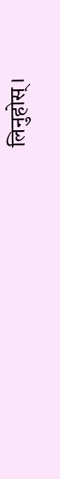लिनुहोस्।